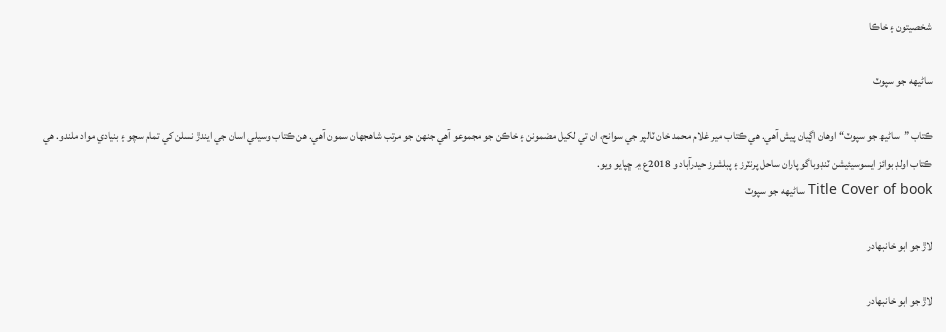شخصيتون ۽ خاڪا

ساڻيهه جو سپوٽ

ڪتاب ”ساڻيھ جو سپوٽ“ اوهان اڳيان پيش آهي. هي ڪتاب مير غلام محمد خان ٽالپر جي سوانح، ان تي لکيل مضمونن ۽ خاڪن جو مجموعو آھي جنھن جو مرتب شاھجھان سمون آھي. هن ڪتاب وسيلي اسان جي ايندڙ نسلن کي تمام سچو ۽ بنيادي مواد ملندو. هي ڪتاب اولڊ بوائز ايسوسيئيشن ٽنڊوباگو پاران ساحل پرنٽرز ۽ پبلشرز حيدرآباد و 2018ع ۾ ڇپايو ويو.
Title Cover of book ساڻيهه جو سپوٽ

لاڙ جو ابو خانبهادر

لاڙ جو ابو خانبهادر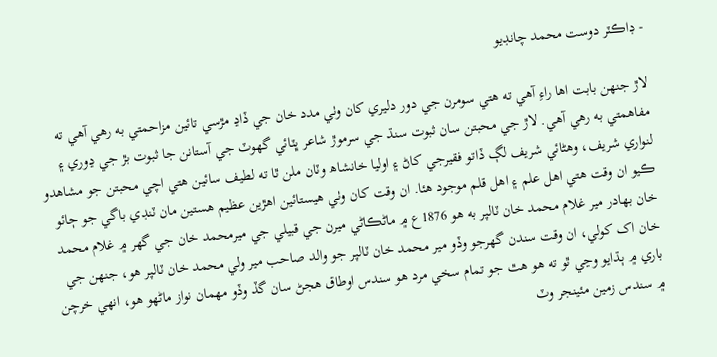- ڊاڪٽر دوست محمد چانڊيو

لاڙ جنهن بابت اها راءِ آهي ته هتي سومرن جي دور دليري کان وٺي مدد خان جي ڏاڍ مڙسي تائين مزاحمتي به رهي آهي ته مفاهمتي به رهي آهي. لاڙ جي محبتن سان ثبوت سنڌ جي سرموڙ شاعر ڀٽائي گھوٽ جي آستانن جا ثبوت بڙ جي ڍوري ۽ لنواري شريف، وهڻائي شريف لڳ ڏاتو فقيرجي کاڻ ۽ اوليا خانشاھ وٽان ملن ٿا ته لطيف سائين هتي اچي محبتن جو مشاهدو ڪيو ان وقت هتي اهل علم ۽ اهل قلم موجود هئا. ان وقت کان وٺي هيستائين اهڙين عظيم هستين مان ٽنڊي باگي جو ڄائو خان بهادر مير غلام محمد خان ٽالپر به هو 1876ع ۾ ماڻڪاڻي ميرن جي قبيلي جي ميرمحمد خان جي گھر ۾ غلام محمد خان اک کولي، ان وقت سندن گھرجو وڏو مير محمد خان ٽالپر جو والد صاحب مير ولي محمد خان ٽالپر هو، جنهن جي باري ۾ ٻڌايو وڃي ٿو ته هو هٿ جو تمام سخي مرد هو سندس اوطاق هجڻ سان گڏ وڏو مهمان نواز ماڻهو هو، انهي خرچن ۾ سندس زمين مئينجر وٽ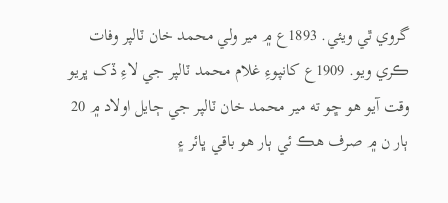گروي ٿي ويئي. 1893ع ۾ مير ولي محمد خان ٽالپر وفات ڪري ويو. 1909ع کانپوءِ غلام محمد ٽالپر جي لاءِ ڏک ڀريو وقت آيو هو ڇو ته مير محمد خان ٽالپر جي ڄايل اولاد ۾ 20 ٻار ن ۾ صرف هڪ ئي ٻار هو باقي ڀائر ۽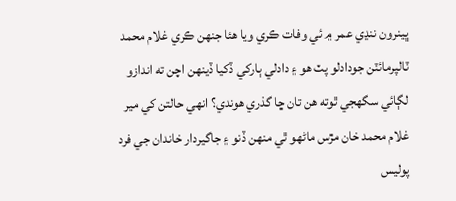ڀينرون ننڍي عمر ۾ ئي وفات ڪري ويا هئا جنهن ڪري غلام محمد ٽالپرمائٽن جودادلو پٽ هو ۽ دادلي ٻارکي ڏکيا ڏينهن اچن ته اندازو لڳائي سگھجي ٿوته هن تان ڇا گذري هوندي؟ انهي حالتن کي مير غلام محمد خان مڙس ماڻهو ٿي منهن ڏنو ۽ جاگيردار خاندان جي فرد پوليس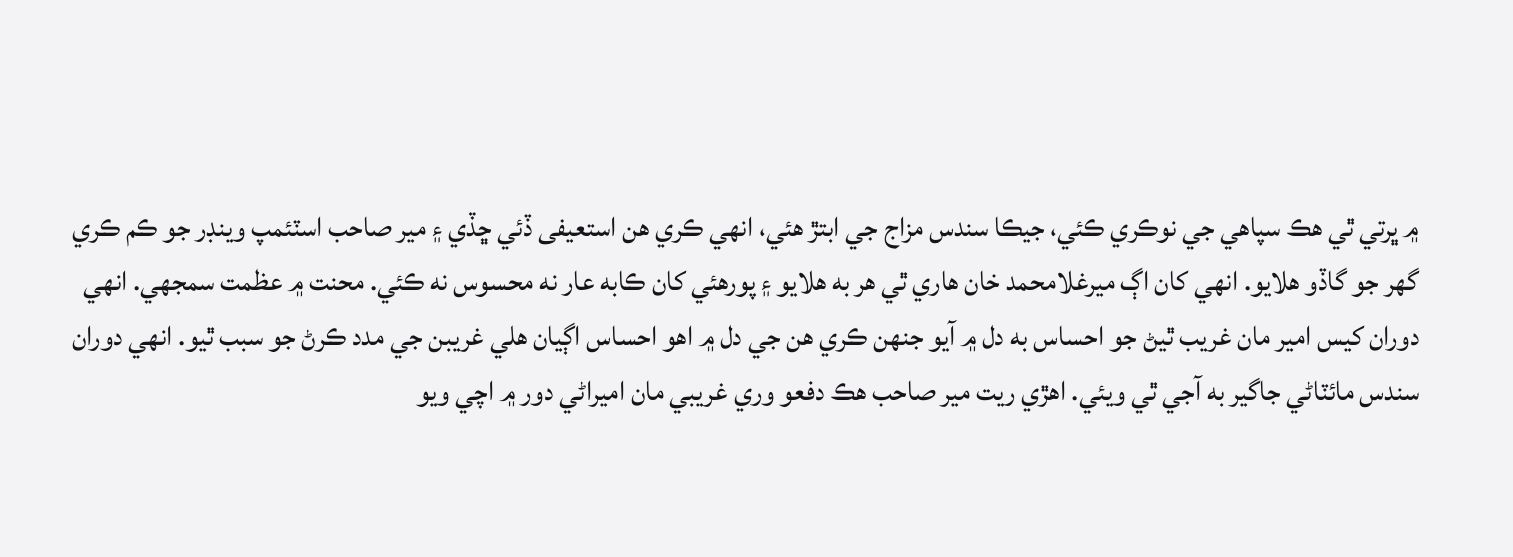۾ ڀرتي ٿي هڪ سپاهي جي نوڪري ڪئي، جيڪا سندس مزاج جي ابتڙ هئي، انهي ڪري هن استعيفى ڏئي ڇڏي ۽ مير صاحب اسٽئمپ وينڊر جو ڪم ڪري گھر جو گاڏو هلايو. انهي کان اڳ ميرغلامحمد خان هاري ٿي هر به هلايو ۽ پورهئي کان ڪابه عار نه محسوس نه ڪئي. محنت ۾ عظمت سمجھي. انهي دوران کيس امير مان غريب ٿيڻ جو احساس به دل ۾ آيو جنهن ڪري هن جي دل ۾ اهو احساس اڳيان هلي غريبن جي مدد ڪرڻ جو سبب ٿيو. انهي دوران سندس مائٽاڻي جاگير به آجي ٿي ويئي. اهڙي ريت مير صاحب هڪ دفعو وري غريبي مان اميراڻي دور ۾ اچي ويو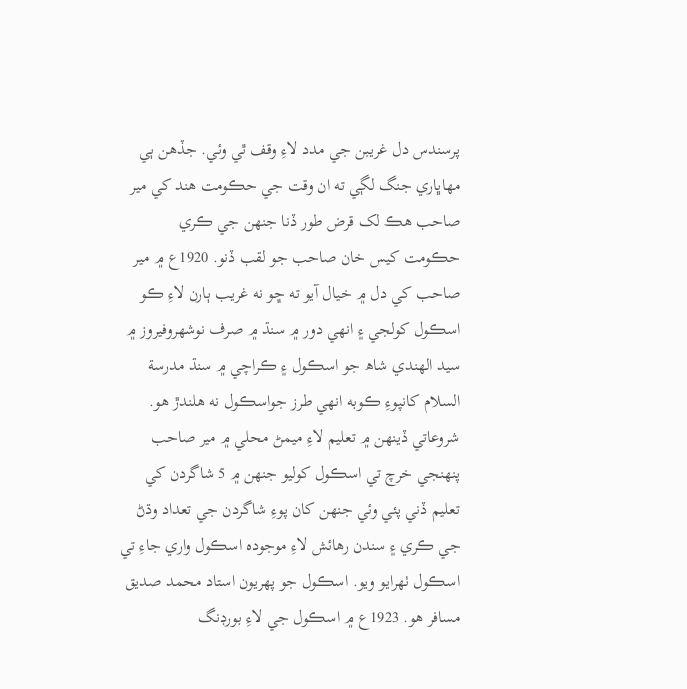پرسندس دل غريبن جي مدد لاءِ وقف ٿي وئي. جڏهن ٻي مهاڀاري جنگ لڳي ته ان وقت جي حڪومت هند کي مير صاحب هڪ لک قرض طور ڏنا جنهن جي ڪري حڪومت کيس خان صاحب جو لقب ڏنو. 1920ع ۾ مير صاحب کي دل ۾ خيال آيو ته ڇو نه غريب ٻارن لاءِ ڪو اسڪول کولجي ۽ انهي دور ۾ سنڌ ۾ صرف نوشهروفيروز ۾ سيد الهندي شاھ جو اسڪول ۽ ڪراچي ۾ سنڌ مدرسة السلام کانپوءِ ڪوبه انهي طرز جواسڪول نه هلندڙ هو. شروعاتي ڏينهن ۾ تعليم لاءِ ميمڻ محلي ۾ مير صاحب پنهنجي خرچ تي اسڪول کوليو جنهن ۾ 5 شاگردن کي تعليم ڏني پئي وئي جنهن کان پوءِ شاگردن جي تعداد وڌڻ جي ڪري ۽ سندن رهائش لاءِ موجوده اسڪول واري جاءِ تي اسڪول ٺهرايو ويو. اسڪول جو پهريون استاد محمد صديق مسافر هو. 1923ع ۾ اسڪول جي لاءِ بورڊنگ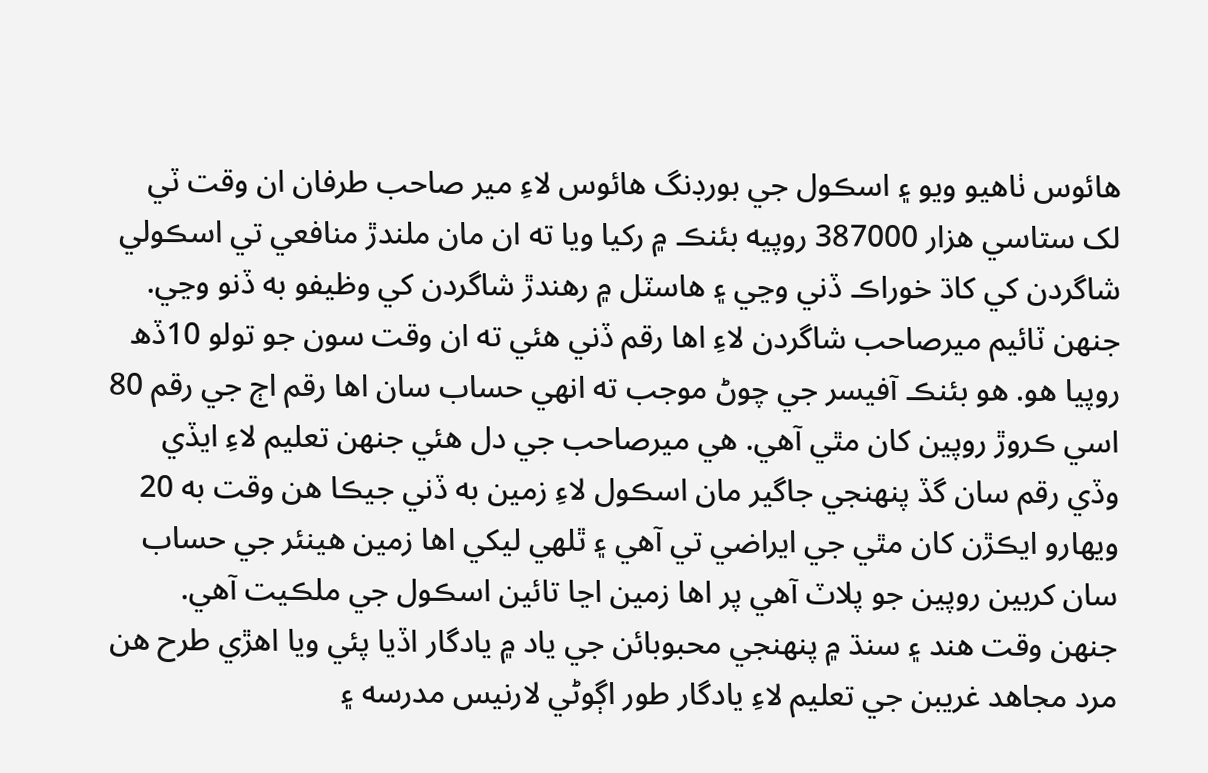هائوس ٺاهيو ويو ۽ اسڪول جي بورڊنگ هائوس لاءِ مير صاحب طرفان ان وقت ٽي لک ستاسي هزار 387000 روپيه بئنڪ ۾ رکيا ويا ته ان مان ملندڙ منافعي تي اسڪولي شاگردن کي کاڌ خوراڪ ڏني وڃي ۽ هاسٽل ۾ رهندڙ شاگردن کي وظيفو به ڏنو وڃي. جنهن ٽائيم ميرصاحب شاگردن لاءِ اها رقم ڏني هئي ته ان وقت سون جو تولو 10ڏھ روپيا هو. هو بئنڪ آفيسر جي چوڻ موجب ته انهي حساب سان اها رقم اڄ جي رقم 80 اسي ڪروڙ روپين کان مٿي آهي. هي ميرصاحب جي دل هئي جنهن تعليم لاءِ ايڏي وڏي رقم سان گڏ پنهنجي جاگير مان اسڪول لاءِ زمين به ڏني جيڪا هن وقت به 20 ويهارو ايڪڙن کان مٿي جي ايراضي تي آهي ۽ ٿلهي ليکي اها زمين هينئر جي حساب سان کربين روپين جو پلاٽ آهي پر اها زمين اڃا تائين اسڪول جي ملڪيت آهي. جنهن وقت هند ۽ سنڌ ۾ پنهنجي محبوبائن جي ياد ۾ يادگار اڏيا پئي ويا اهڙي طرح هن مرد مجاهد غريبن جي تعليم لاءِ يادگار طور اڳوڻي لارنيس مدرسه ۽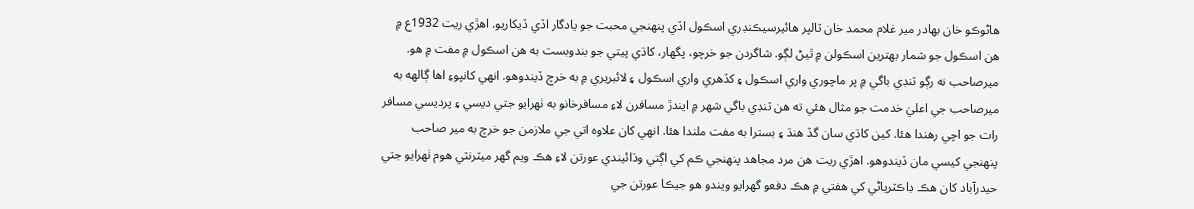هاڻوڪو خان بهادر مير غلام محمد خان ٽالپر هائيرسيڪنڊري اسڪول اڏي پنهنجي محبت جو يادگار اڏي ڏيکاريو. اهڙي ريت 1932ع ۾ هن اسڪول جو شمار بهترين اسڪولن ۾ ٿيڻ لڳو. شاگردن جو خرچو، پگھار، کاڌي پيتي جو بندوبست به هن اسڪول ۾ مفت ۾ هو. ميرصاحب نه رڳو ٽنڊي باگي ۾ پر ماچوري واري اسڪول ۽ کڏهري واري اسڪول ۽ لائبريري ۾ به خرچ ڏيندوهو. انهي کانپوءِ اها ڳالھه به ميرصاحب جي اعليٰ خدمت جو مثال هئي ته هن ٽنڊي باگي شهر ۾ ايندڙ مسافرن لاءِ مسافرخانو به ٺهرايو جتي ديسي ۽ پرديسي مسافر رات جو اچي رهندا هئا. کين کاڌي سان گڏ هنڌ ۽ بسترا به مفت ملندا هئا. انهي کان علاوه اتي جي ملازمن جو خرچ به مير صاحب پنهنجي کيسي مان ڏيندوهو. اهڙي ريت هن مرد مجاهد پنهنجي ڪم کي اڳتي وڌائيندي عورتن لاءِ هڪ ويم گھر ميٽرنٽي هوم ٺهرايو جتي حيدرآباد کان هڪ ڊاڪٽرياڻي کي هفتي ۾ هڪ دفعو گھرايو ويندو هو جيڪا عورتن جي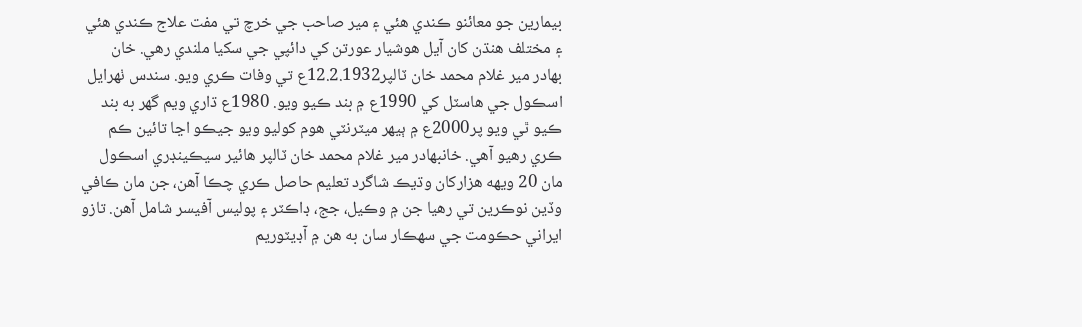بيمارين جو معائنو ڪندي هئي ۽ مير صاحب جي خرچ تي مفت علاج ڪندي هئي ۽ مختلف هنڌن کان آيل هوشيار عورتن کي دائپي جي سکيا ملندي رهي. خان بهادر مير غلام محمد خان ٽالپر12.2.1932ع تي وفات ڪري ويو. سندس ٺهرايل اسڪول جي هاسٽل کي 1990ع ۾ بند ڪيو ويو. 1980ع ڌاري ويم گھر به بند ڪيو ٿي ويو پر2000ع ۾ ٻيهر ميٽرنٽي هوم کوليو ويو جيڪو اڃا تائين ڪم ڪري رهيو آهي. خانبهادر مير غلام محمد خان ٽالپر هائير سيڪينڊري اسڪول مان 20 ويھه هزارکان وڌيڪ شاگرد تعليم حاصل ڪري چڪا آهن، جن مان ڪافي وڏين نوڪرين تي رهيا جن ۾ وڪيل، جج، ڊاڪٽر ۽ پوليس آفيسر شامل آهن. تازو ايراني حڪومت جي سهڪار سان به هن ۾ آڊيٽوريم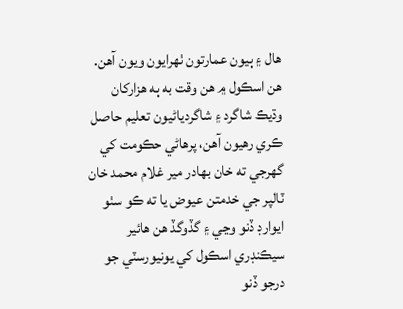هال ۽ ٻيون عمارتون ٺهرايون ويون آهن. هن اسڪول ۾ هن وقت به ٻه هزارکان وڌيڪ شاگرد ۽ شاگردياڻيون تعليم حاصل ڪري رهيون آهن، پرهاڻي حڪومت کي گھرجي ته خان بهادر مير غلام محمد خان ٽالپر جي خدمتن عيوض يا ته ڪو سٺو ايوارڊ ڏنو وڃي ۽ گڏوگڏ هن هائير سيڪنڊري اسڪول کي يونيورسٽي جو درجو ڏنو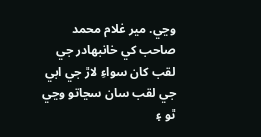وڃي. مير غلام محمد صاحب کي خانبهادر جي لقب کان سواءِ لاڙ جي ابي جي لقب سان سڃاتو وڃي ٿو ۽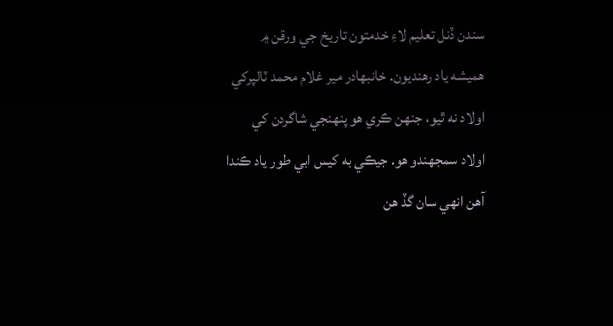سندن ڏنل تعليم لاءِ خدمتون تاريخ جي ورقن ۾ هميشه ياد رهنديون. خانبهادر مير غلام محمد ٽالپرکي اولاد نه ٿيو، جنهن ڪري هو پنهنجي شاگردن کي اولاد سمجھندو هو. جيڪي به کيس ابي طور ياد ڪندا آهن انهي سان گڏ هن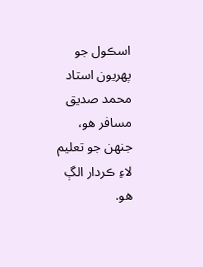اسڪول جو پهريون استاد محمد صديق مسافر هو، جنهن جو تعليم لاءِ ڪردار الڳ هو.